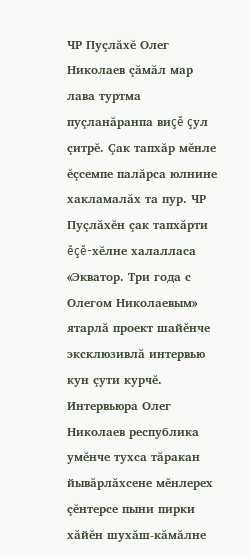ЧР Пуçлăхĕ Олег Николаев çăмăл мар лава туртма пуçланăранпа виçĕ çул çитрĕ. Çак тапхăр мĕнле ĕçсемпе палăрса юлнине хакламалăх та пур. ЧР Пуçлăхĕн çак тапхăрти ĕçĕ-хĕлне халалласа «Экватор. Три года с Олегом Николаевым» ятарлă проект шайĕнче эксклюзивлă интервью кун çути курчĕ. Интервьюра Олег Николаев республика умĕнче тухса тăракан йывăрлăхсене мĕнлерех çĕнтерсе пыни пирки хăйĕн шухăш-кăмăлне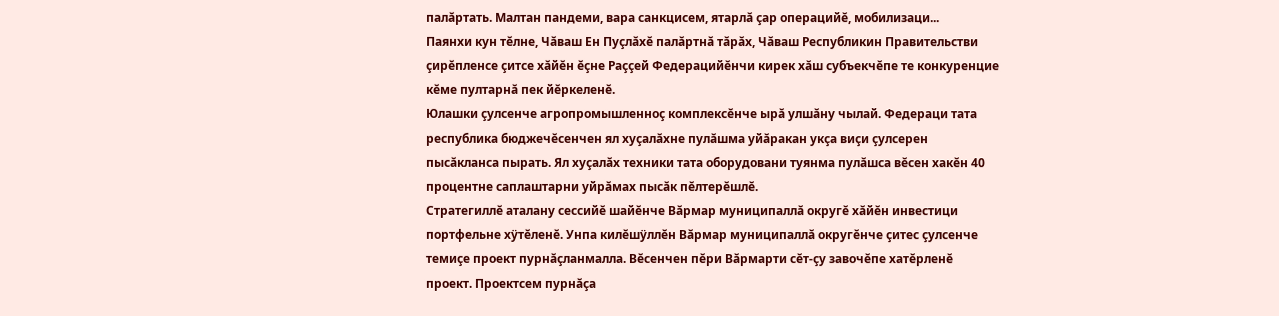палăртать. Малтан пандеми, вара санкцисем, ятарлă çар операцийĕ, мобилизаци...
Паянхи кун тĕлне, Чăваш Ен Пуçлăхĕ палăртнă тăрăх, Чăваш Республикин Правительстви çирĕпленсе çитсе хăйĕн ĕçне Раççей Федерацийĕнчи кирек хăш субъекчĕпе те конкуренцие кĕме пултарнă пек йĕркеленĕ.
Юлашки çулсенче агропромышленноç комплексĕнче ырă улшăну чылай. Федераци тата республика бюджечĕсенчен ял хуçалăхне пулăшма уйăракан укçа виçи çулсерен пысăкланса пырать. Ял хуçалăх техники тата оборудовани туянма пулăшса вĕсен хакĕн 40 процентне саплаштарни уйрăмах пысăк пĕлтерĕшлĕ.
Стратегиллĕ аталану сессийĕ шайĕнче Вăрмар муниципаллă округĕ хăйĕн инвестици портфельне хÿтĕленĕ. Унпа килĕшÿллĕн Вăрмар муниципаллă округĕнче çитес çулсенче темиçе проект пурнăçланмалла. Вĕсенчен пĕри Вăрмарти сĕт-çу завочĕпе хатĕрленĕ проект. Проектсем пурнăçа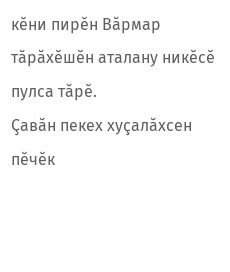кĕни пирĕн Вăрмар тăрăхĕшĕн аталану никĕсĕ пулса тăрĕ.
Çавăн пекех хуçалăхсен пĕчĕк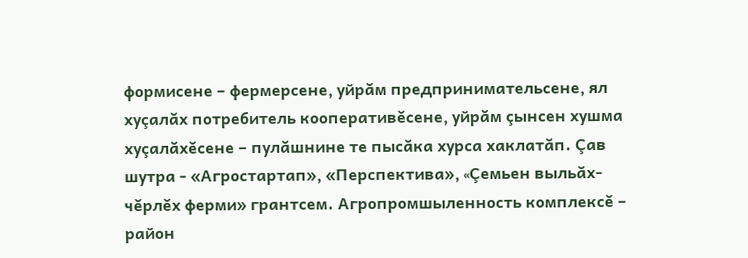формисене – фермерсене, уйрăм предпринимательсене, ял хуçалăх потребитель кооперативĕсене, уйрăм çынсен хушма хуçалăхĕсене – пулăшнине те пысăка хурса хаклатăп. Çав шутра - «Агростартап», «Перспектива», «Çемьен выльăх-чĕрлĕх ферми» грантсем. Агропромшыленность комплексĕ – район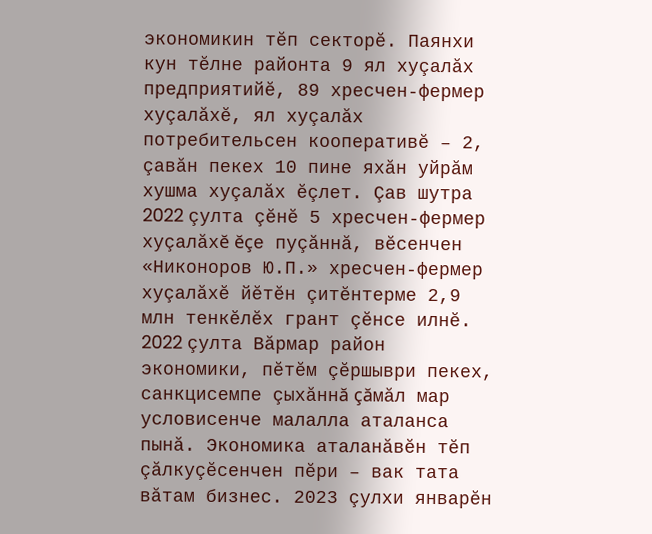экономикин тĕп секторĕ. Паянхи кун тĕлне районта 9 ял хуçалăх предприятийĕ, 89 хресчен-фермер хуçалăхĕ, ял хуçалăх потребительсен кооперативĕ – 2, çавăн пекех 10 пине яхăн уйрăм хушма хуçалăх ĕçлет. Çав шутра 2022 çулта çĕнĕ 5 хресчен-фермер хуçалăхĕ ĕçе пуçăннă, вĕсенчен «Никоноров Ю.П.» хресчен-фермер хуçалăхĕ йĕтĕн çитĕнтерме 2,9 млн тенкĕлĕх грант çĕнсе илнĕ. 2022 çулта Вăрмар район экономики, пĕтĕм çĕршыври пекех, санкцисемпе çыхăннă çăмăл мар условисенче малалла аталанса пынă. Экономика аталанăвĕн тĕп çăлкуçĕсенчен пĕри – вак тата вăтам бизнес. 2023 çулхи январĕн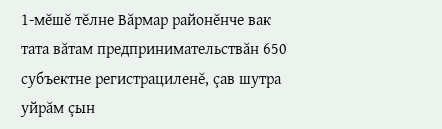1-мĕшĕ тĕлне Вăрмар районĕнче вак тата вăтам предпринимательствăн 650 субъектне регистрациленĕ, çав шутра уйрăм çын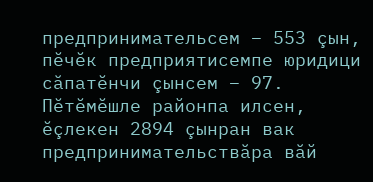предпринимательсем – 553 çын, пĕчĕк предприятисемпе юридици сăпатĕнчи çынсем – 97. Пĕтĕмĕшле районпа илсен, ĕçлекен 2894 çынран вак предпринимательствăра вăй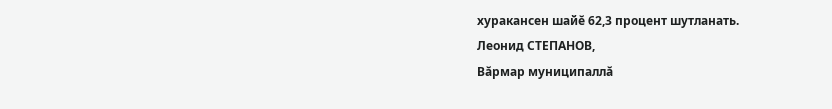хуракансен шайĕ 62,3 процент шутланать.
Леонид СТЕПАНОВ,
Вăрмар муниципаллă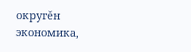округĕн экономика,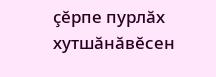çĕрпе пурлăх хутшăнăвĕсен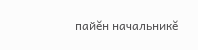пайĕн начальникĕ